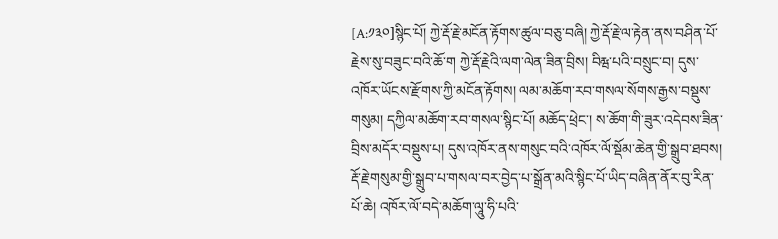[A:༡༣༠]སྙིང་པོ། ཀྱེ་རྡོ་རྗེ་མངོན་རྟོགས་ཚུལ་བཅུ་བཞི། ཀྱེ་རྡོ་རྗེ་ལ་རྟེན་ནས་བཤིན་པོ་རྗེས་སུ་བཟུང་བའི་ཆོ་ག ཀྱེ་རྡོ་རྗེའི་ལག་ལེན་ཟིན་བྲིས། བིརྺ་པའི་བསྲུང་བ། དུས་འཁོར་ཡོངས་རྫོགས་ཀྱི་མངོན་རྟོགས། ལམ་མཆོག་རབ་གསལ་སོགས་རྒྱས་བསྡུས་གསུམ། དཀྱིལ་མཆོག་རབ་གསལ་སྙིང་པོ། མཆོད་ཕྲེང་། ས་ཆོག་གི་ཟུར་འདེབས་ཟིན་བྲིས་མདོར་བསྡུས་པ། དུས་འཁོར་ནས་གསུང་བའི་འཁོར་ལོ་སྡོམ་ཆེན་གྱི་སྒྲུབ་ཐབས། རྡོ་རྗེ་གསུམ་གྱི་སྒྲུབ་པ་གསལ་བར་བྱེད་པ་སྒྲོན་མའི་སྙིང་པོ་ཡིད་བཞིན་ནོར་བུ་རིན་པོ་ཆེ། འཁོར་ལོ་བདེ་མཆོག་ལཱུ་ཧི་པའི་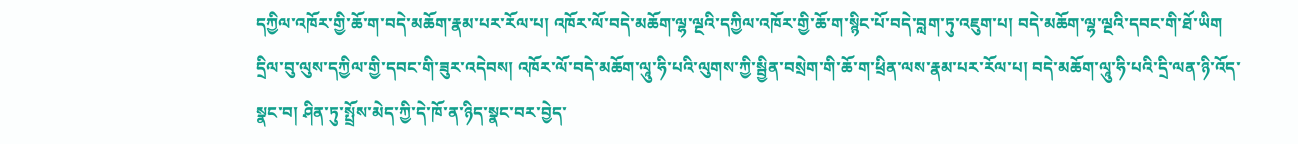དཀྱིལ་འཁོར་གྱི་ཆོ་ག་བདེ་མཆོག་རྣམ་པར་རོལ་པ། འཁོར་ལོ་བདེ་མཆོག་ལྷ་ལྔའི་དཀྱིལ་འཁོར་གྱི་ཆོ་ག་སྙིང་པོ་བདེ་བླག་ཏུ་འཇུག་པ། བདེ་མཆོག་ལྷ་ལྔའི་དབང་གི་ཐོ་ཡིག དྲིལ་བུ་ལུས་དཀྱིལ་གྱི་དབང་གི་ཟུར་འདེབས། འཁོར་ལོ་བདེ་མཆོག་ལཱུ་ཧི་པའི་ལུགས་ཀྱི་སྦྱིན་བསྲེག་གི་ཆོ་ག་ཕྲིན་ལས་རྣམ་པར་རོལ་པ། བདེ་མཆོག་ལཱུ་ཧི་པའི་དྲི་ལན་ཉི་འོད་སྣང་བ། ཤིན་ཏུ་སྤྲོས་མེད་ཀྱི་དེ་ཁོ་ན་ཉིད་སྣང་བར་བྱེད་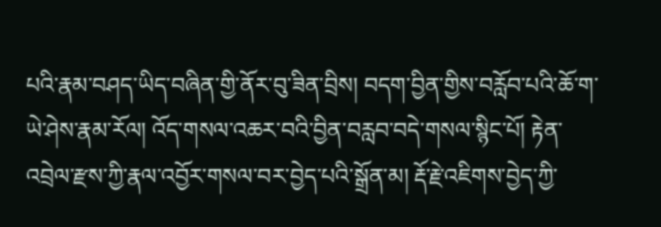པའི་རྣམ་བཤད་ཡིད་བཞིན་གྱི་ནོར་བུ་ཟིན་བྲིས། བདག་བྱིན་གྱིས་བརློབ་པའི་ཆོ་ག་ཡེ་ཤེས་རྣམ་རོལ། འོད་གསལ་འཆར་བའི་བྱིན་བརླབ་བདེ་གསལ་སྙིང་པོ། རྟེན་འབྲེལ་རྫས་ཀྱི་རྣལ་འབྱོར་གསལ་བར་བྱེད་པའི་སྒྲོན་མ། རྡོ་རྗེ་འཇིགས་བྱེད་ཀྱི་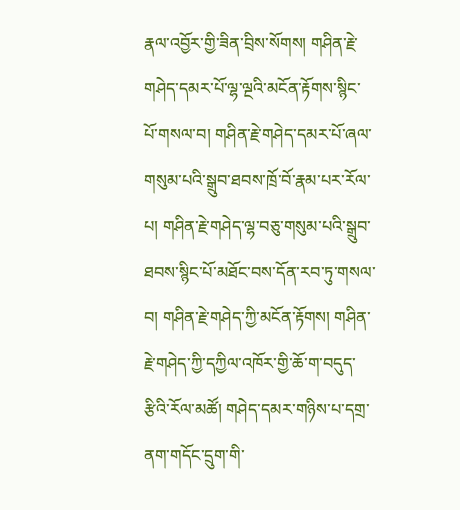རྣལ་འབྱོར་གྱི་ཟིན་བྲིས་སོགས། གཤིན་རྗེ་གཤེད་དམར་པོ་ལྷ་ལྔའི་མངོན་རྟོགས་སྙིང་པོ་གསལ་བ། གཤིན་རྗེ་གཤེད་དམར་པོ་ཞལ་གསུམ་པའི་སྒྲུབ་ཐབས་ཁྲོ་བོ་རྣམ་པར་རོལ་པ། གཤིན་རྗེ་གཤེད་ལྷ་བཅུ་གསུམ་པའི་སྒྲུབ་ཐབས་སྙིང་པོ་མཐོང་བས་དོན་རབ་ཏུ་གསལ་བ། གཤིན་རྗེ་གཤེད་ཀྱི་མངོན་རྟོགས། གཤིན་རྗེ་གཤེད་ཀྱི་དཀྱིལ་འཁོར་གྱི་ཆོ་ག་བདུད་རྩིའི་རོལ་མཚོ། གཤེད་དམར་གཉིས་པ་དགྲ་ནག་གདོང་དྲུག་གི་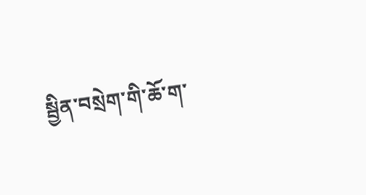སྦྱིན་བསྲེག་གི་ཆོ་ག་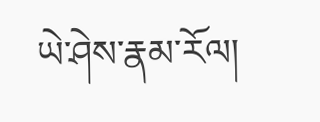ཡེ་ཤེས་རྣམ་རོལ།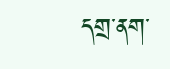དགྲ་ནག་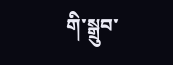གི་སྒྲུབ་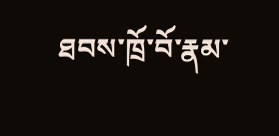ཐབས་ཁྲོ་བོ་རྣམ་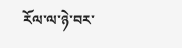རོལ་ལ་ཉེ་བར་